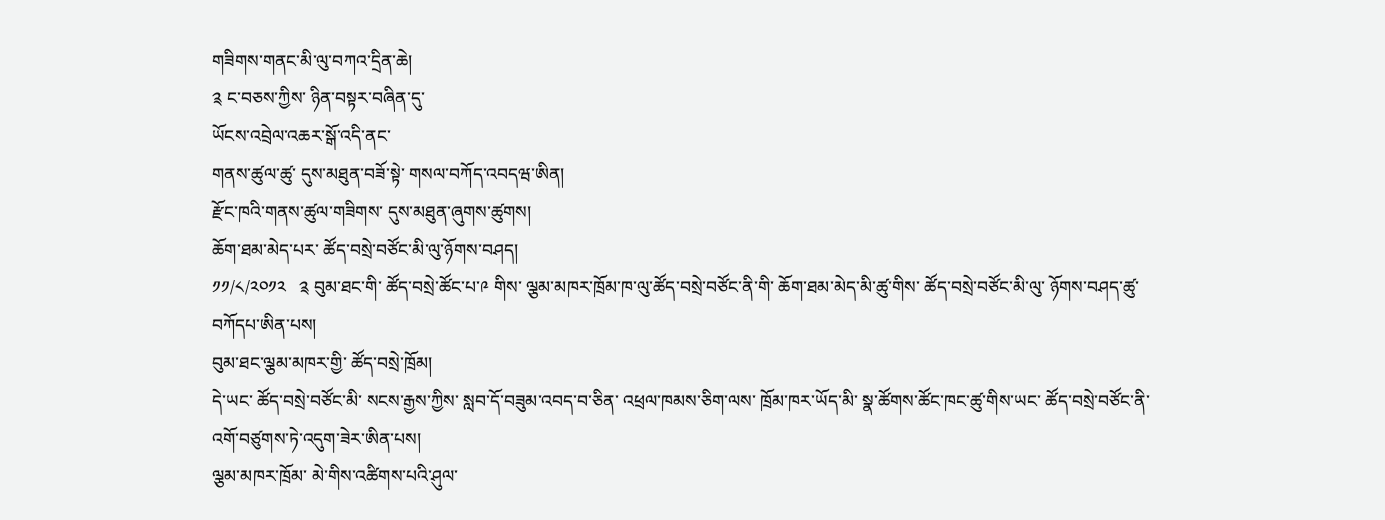གཟིགས་གནང་མི་ལུ་བཀའ་དྲིན་ཆེ།
༉ ང་བཅས་ཀྱིས་ ཉིན་བསྟར་བཞིན་དུ་
ཡོངས་འབྲེལ་འཆར་སྒོ་འདི་ནང་
གནས་ཚུལ་ཚུ་ དུས་མཐུན་བཟོ་སྟེ་ གསལ་བཀོད་འབདཝ་ཨིན།
རྫོང་ཁའི་གནས་ཚུལ་གཟིགས་ དུས་མཐུན་ཞུགས་ཚུགས།
ཆོག་ཐམ་མེད་པར་ ཚོད་བསྲེ་བཙོང་མི་ལུ་ཉོགས་བཤད།
༡༡/༨/༢༠༡༢   ༉ བུམ་ཐང་གི་ ཚོད་བསྲེ་ཚོང་པ་༩ གིས་ ལྕམ་མཁར་ཁྲོམ་ཁ་ལུ་ཚོད་བསྲེ་བཙོང་ནི་གི་ ཆོག་ཐམ་མེད་མི་ཚུ་གིས་ ཚོད་བསྲེ་བཙོང་མི་ལུ་ ཉོགས་བཤད་ཚུ་ བཀོདཔ་ཨིན་པས།
བུམ་ཐང་ལྕམ་མཁར་གྱི་ ཚོད་བསྲེ་ཁྲོམ།
དེ་ཡང་ ཚོད་བསྲེ་བཙོང་མི་ སངས་རྒྱས་ཀྱིས་ སླབ་དོ་བཟུམ་འབད་བ་ཅིན་ འཕྲལ་ཁམས་ཅིག་ལས་ ཁྲོམ་ཁར་ཡོད་མི་ སྣ་ཚོགས་ཚོང་ཁང་ཚུ་གིས་ཡང་ ཚོད་བསྲེ་བཙོང་ནི་ འགོ་བཙུགས་ཏེ་འདུག་ཟེར་ཨིན་པས།
ལྕམ་མཁར་ཁྲོམ་ མེ་གིས་འཚིགས་པའི་ཤུལ་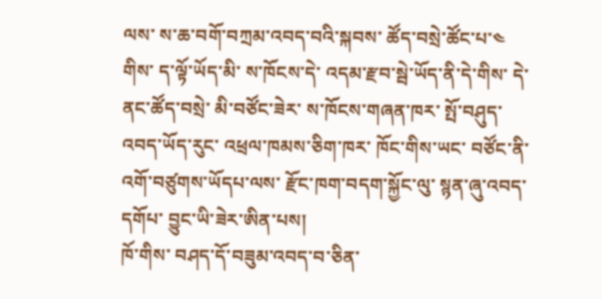ལས་ ས་ཆ་བགོ་བཀྲམ་འབད་བའི་སྐབས་ ཚོད་བསྲེ་ཚོང་པ་༤ གིས་ ད་ལྟོ་ཡོད་མི་ ས་ཁོངས་དེ་ འདམ་རྫབ་སྦེ་ཡོད་ནི་དེ་གིས་ དེ་ནང་ཚོད་བསྲེ་ མི་བཙོང་ཟེར་ ས་ཁོངས་གཞན་ཁར་ སྤོ་བཤུད་འབད་ཡོད་རུང་ འཕྲལ་ཁམས་ཅིག་ཁར་ ཁོང་གིས་ཡང་ བཙོང་ནི་འགོ་བཙུགས་ཡོདཔ་ལས་ རྫོང་ཁག་བདག་སྐྱོང་ལུ་ སྙན་ཞུ་འབད་དགོཔ་ བྱུང་ཡི་ཟེར་ཨིན་པས།
ཁོ་གིས་ བཤད་དོ་བཟུམ་འབད་བ་ཅིན་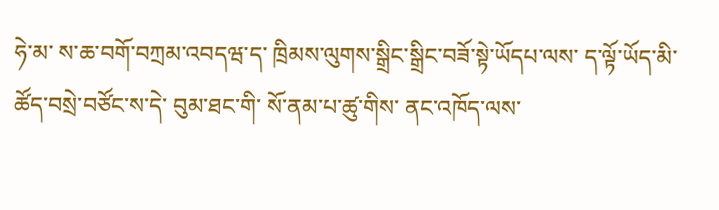ཧེ་མ་ ས་ཆ་བགོ་བཀྲམ་འབདཝ་ད་ ཁྲིམས་ལུགས་སྒྲིང་སྒྲིང་བཟོ་སྟེ་ཡོདཔ་ལས་ ད་ལྟོ་ཡོད་མི་ ཚོད་བསྲེ་བཙོང་ས་དེ་ བུམ་ཐང་གི་ སོ་ནམ་པ་ཚུ་གིས་ ནང་འཁོད་ལས་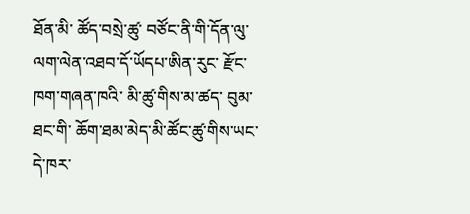ཐོན་མི་ ཚོད་བསྲེ་ཚུ་ བཙོང་ནི་གི་དོན་ལུ་ ལག་ལེན་འཐབ་དོ་ཡོདཔ་ཨིན་རུང་ རྫོང་ཁག་གཞན་ཁའི་ མི་ཚུ་གིས་མ་ཚད་ བུམ་ཐང་གི་ ཆོག་ཐམ་མེད་མི་ཚོང་ཚུ་གིས་ཡང་ དེ་ཁར་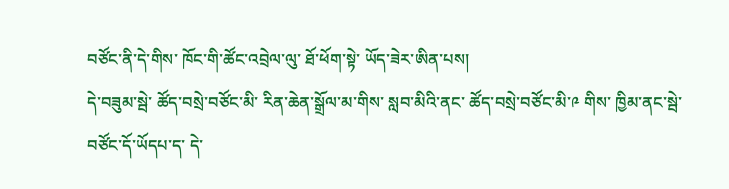བཙོང་ནི་དེ་གིས་ ཁོང་གི་ཚོང་འབྲེལ་ལུ་ ཐོ་ཕོག་སྟེ་ ཡོད་ཟེར་ཨིན་པས།
དེ་བཟུམ་སྦེ་ ཚོད་བསྲེ་བཙོང་མི་ རིན་ཆེན་སྒྲོལ་མ་གིས་ སླབ་མིའི་ནང་ ཚོད་བསྲེ་བཙོང་མི་༩ གིས་ ཁྱིམ་ནང་སྦེ་ བཙོང་དོ་ཡོདཔ་ད་ དེ་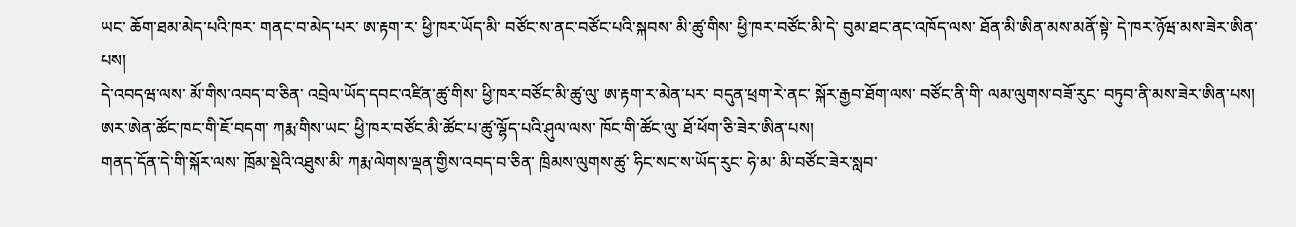ཡང་ ཆོག་ཐམ་མེད་པའི་ཁར་ གནང་བ་མེད་པར་ ཨ་རྟག་ར་ ཕྱི་ཁར་ཡོད་མི་ བཙོང་ས་ནང་བཙོང་པའི་སྐབས་ མི་ཚུ་གིས་ ཕྱི་ཁར་བཙོང་མི་དེ་ བུམ་ཐང་ནང་འཁོད་ལས་ ཐོན་མི་ཨིན་མས་མནོ་སྟེ་ དེ་ཁར་ཉོཝ་མས་ཟེར་ཨིན་པས།
དེ་འབདཝ་ལས་ མོ་གིས་འབད་བ་ཅིན་ འབྲེལ་ཡོད་དབང་འཛིན་ཚུ་གིས་ ཕྱི་ཁར་བཙོང་མི་ཚུ་ལུ་ ཨ་རྟག་ར་མེན་པར་ བདུན་ཕྲག་རེ་ནང་ སྐོར་རྒྱབ་ཐོག་ལས་ བཙོང་ནི་གི་ ལམ་ལུགས་བཟོ་རུང་ བཏུབ་ནི་མས་ཟེར་ཨིན་པས།
ཨར་ཨེན་ཚོང་ཁང་གི་ཇོ་བདག་ ཀརྨ་གིས་ཡང་ ཕྱི་ཁར་བཙོང་མི་ཚོང་པ་ཚུ་ལྷོད་པའི་ཤུལ་ལས་ ཁོང་གི་ཚོང་ལུ་ ཐོ་ཕོག་ཅི་ཟེར་ཨིན་པས།
གནད་དོན་དེ་གི་སྐོར་ལས་ ཁྲོམ་སྡེའི་འཐུས་མི་ ཀརྨ་ལེགས་ལྡན་གྱིས་འབད་བ་ཅིན་ ཁྲིམས་ལུགས་ཚུ་ ཧིང་སང་ས་ཡོད་རུང་ ཧེ་མ་ མི་བཙོང་ཟེར་སླབ་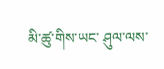མི་ཚུ་གིས་ཡང་ ཤུལ་ལས་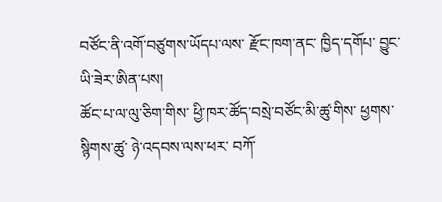བཙོང་ནི་འགོ་བཙུགས་ཡོདཔ་ལས་ རྫོང་ཁག་ནང་ ཁྱིད་དགོཔ་ བྱུང་ཡི་ཟེར་ཨིན་པས།
ཚོང་པ་ལ་ལུ་ཅིག་གིས་ ཕྱི་ཁར་ཚོད་བསྲེ་བཙོང་མི་ཚུ་གིས་ ཕྱགས་སྙིགས་ཚུ་ ཉེ་འདབས་ལས་ཕར་ བཀོ་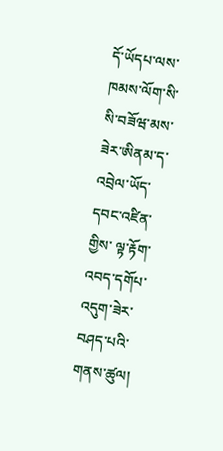དོ་ཡོདཔ་ལས་ ཁམས་ལོག་སི་སི་བཟོཝ་མས་ཟེར་ཨིནམ་ད་ འབྲེལ་ཡོད་དབང་འཛིན་གྱིས་ ལྟ་རྟོག་འབད་དགོཔ་འདུག་ཟེར་ བཤད་པའི་གནས་ཚུལ།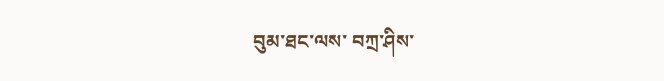བུམ་ཐང་ལས་ བཀྲ་ཤིས་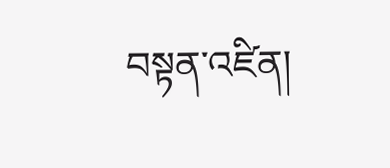བསྟན་འཛིན།